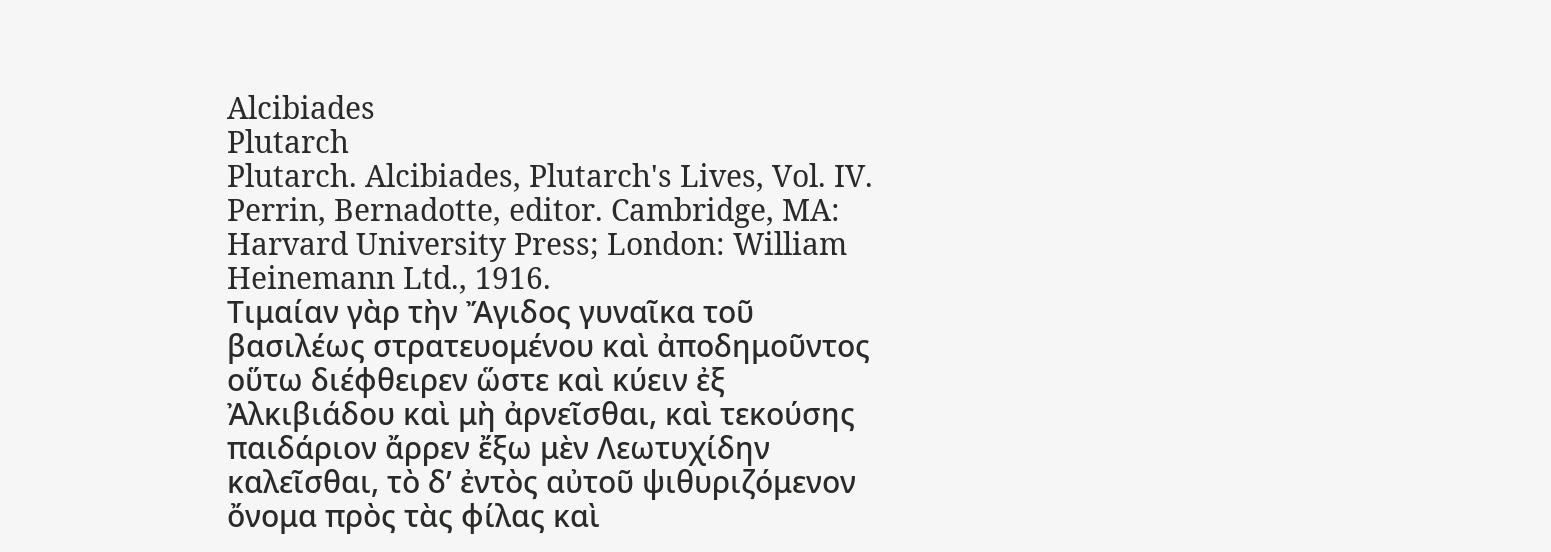Alcibiades
Plutarch
Plutarch. Alcibiades, Plutarch's Lives, Vol. IV. Perrin, Bernadotte, editor. Cambridge, MA: Harvard University Press; London: William Heinemann Ltd., 1916.
Τιμαίαν γὰρ τὴν Ἄγιδος γυναῖκα τοῦ βασιλέως στρατευομένου καὶ ἀποδημοῦντος οὕτω διέφθειρεν ὥστε καὶ κύειν ἐξ Ἀλκιβιάδου καὶ μὴ ἀρνεῖσθαι, καὶ τεκούσης παιδάριον ἄρρεν ἔξω μὲν Λεωτυχίδην καλεῖσθαι, τὸ δʼ ἐντὸς αὐτοῦ ψιθυριζόμενον ὄνομα πρὸς τὰς φίλας καὶ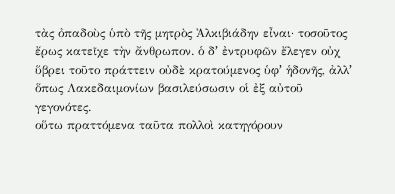τὰς ὀπαδοὺς ὑπὸ τῆς μητρὸς Ἀλκιβιάδην εἶναι· τοσοῦτος ἔρως κατεῖχε τὴν ἄνθρωπον. ὁ δʼ ἐντρυφῶν ἔλεγεν οὐχ ὕβρει τοῦτο πράττειν οὐδὲ κρατούμενος ὑφʼ ἡδονῆς, ἀλλʼ ὅπως Λακεδαιμονίων βασιλεύσωσιν οἱ ἐξ αὐτοῦ γεγονότες.
οὕτω πραττόμενα ταῦτα πολλοὶ κατηγόρουν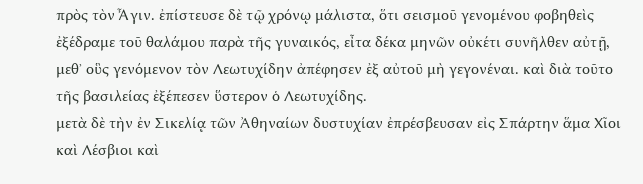πρὸς τὸν Ἆγιν. ἐπίστευσε δὲ τῷ χρόνῳ μάλιστα, ὅτι σεισμοῦ γενομένου φοβηθεὶς ἐξέδραμε τοῦ θαλάμου παρὰ τῆς γυναικός, εἶτα δέκα μηνῶν οὐκέτι συνῆλθεν αὐτῇ, μεθʼ οὓς γενόμενον τὸν Λεωτυχίδην ἀπέφησεν ἐξ αὐτοῦ μὴ γεγονέναι. καὶ διὰ τοῦτο τῆς βασιλείας ἐξέπεσεν ὕστερον ὁ Λεωτυχίδης.
μετὰ δὲ τὴν ἐν Σικελίᾳ τῶν Ἀθηναίων δυστυχίαν ἐπρέσβευσαν εἰς Σπάρτην ἅμα Χῖοι καὶ Λέσβιοι καὶ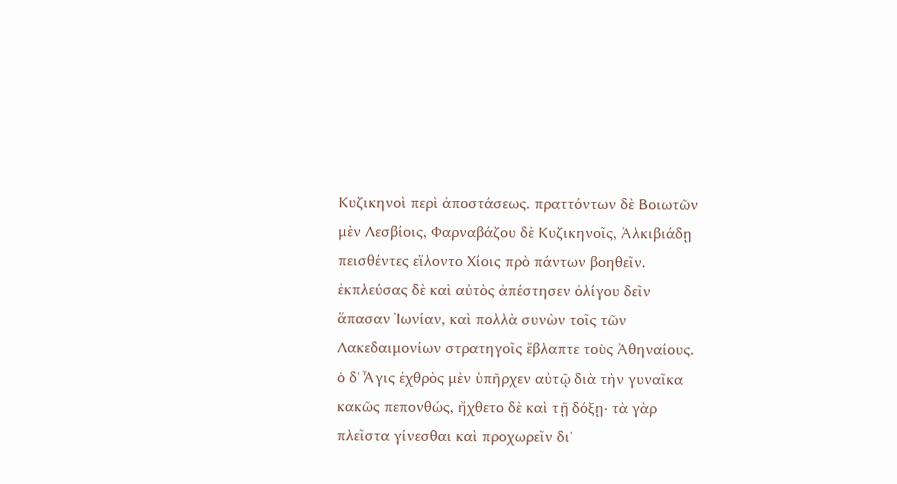Κυζικηνοὶ περὶ ἀποστάσεως. πραττόντων δὲ Βοιωτῶν μὲν Λεσβίοις, Φαρναβάζου δὲ Κυζικηνοῖς, Ἀλκιβιάδῃ πεισθέντες εἵλοντο Χίοις πρὸ πάντων βοηθεῖν. ἐκπλεύσας δὲ καὶ αὐτὸς ἀπέστησεν ὀλίγου δεῖν ἅπασαν Ἰωνίαν, καὶ πολλὰ συνὼν τοῖς τῶν Λακεδαιμονίων στρατηγοῖς ἔβλαπτε τοὺς Ἀθηναίους.
ὁ δʼ Ἆγις ἐχθρὸς μὲν ὑπῆρχεν αὐτῷ διὰ τὴν γυναῖκα κακῶς πεπονθώς, ἤχθετο δὲ καὶ τῇ δόξῃ· τὰ γὰρ πλεῖστα γίνεσθαι καὶ προχωρεῖν διʼ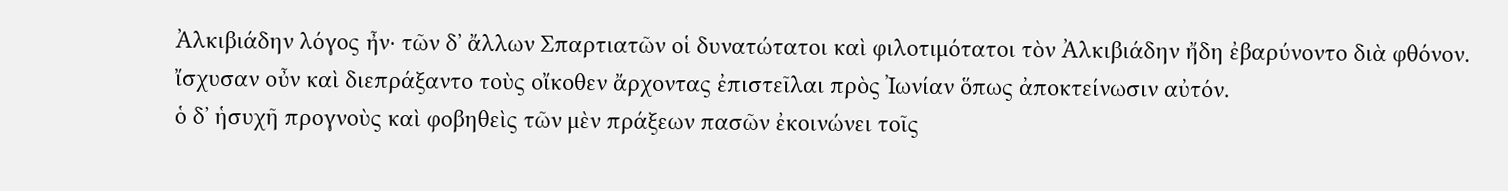Ἀλκιβιάδην λόγος ἦν· τῶν δʼ ἄλλων Σπαρτιατῶν οἱ δυνατώτατοι καὶ φιλοτιμότατοι τὸν Ἀλκιβιάδην ἤδη ἐβαρύνοντο διὰ φθόνον. ἴσχυσαν οὖν καὶ διεπράξαντο τοὺς οἴκοθεν ἄρχοντας ἐπιστεῖλαι πρὸς Ἰωνίαν ὅπως ἀποκτείνωσιν αὐτόν.
ὁ δʼ ἡσυχῆ προγνοὺς καὶ φοβηθεὶς τῶν μὲν πράξεων πασῶν ἐκοινώνει τοῖς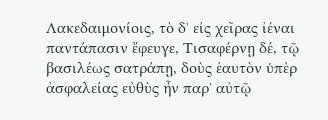Λακεδαιμονίοις, τὸ δʼ εἰς χεῖρας ἰέναι παντάπασιν ἔφευγε, Τισαφέρνῃ δέ, τῷ βασιλέως σατράπῃ, δοὺς ἑαυτὸν ὑπὲρ ἀσφαλείας εὐθὺς ἦν παρʼ αὐτῷ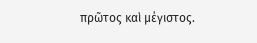πρῶτος καὶ μέγιστος.